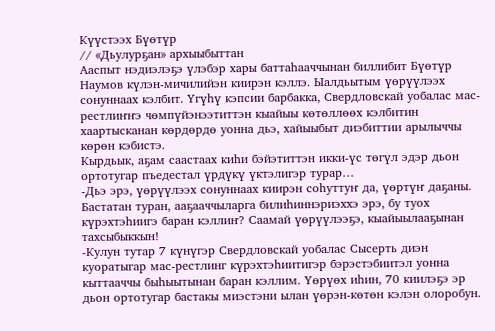Күүстээх Бүөтүр
// «Дьулурҕан» архыыбыттан
Ааспыт нэдиэлэҕэ үлэбэр хары баттаһааччынан биллибит Бүөтүр Наумов күлэн-мичилийэн киирэн кэллэ. Ыалдьытым үөрүүлээх сонуннаах кэлбит. Үгүһү кэпсии барбакка, Свердловскай уобалас мас-рестлиҥҥэ чөмпүйэнээтиттэн кыайыы көтөллөөх кэлбитин хаартысканан көрдөрдө уонна дьэ, хайыыбыт диэбиттии арылыччы көрөн кэбистэ.
Кырдьык, аҕам саастаах киһи бэйэтиттэн икки-үс төгүл эдэр дьон ортотугар пъедестал үрдүкү үктэлигэр турар…
-Дьэ эрэ, үөрүүлээх сонуннаах киирэн соһуттуҥ да, үөртүҥ даҕаны. Бастатан туран, ааҕааччыларга билиһиннэриэххэ эрэ, бу туох күрэхтэһиигэ баран кэллиҥ? Саамай үөрүүлээҕэ, кыайыылааҕынан тахсыбыккын!
-Кулун тутар 7 күнүгэр Свердловскай уобалас Сысерть диэн куоратыгар мас-рестлинг күрэхтэһиитигэр бэрэстэбиитэл уонна кыттааччы быһыытынан баран кэллим. Үөрүөх иһин, 70 киилэҕэ эр дьон ортотугар бастакы миэстэни ылан үөрэн-көтөн кэлэн олоробун.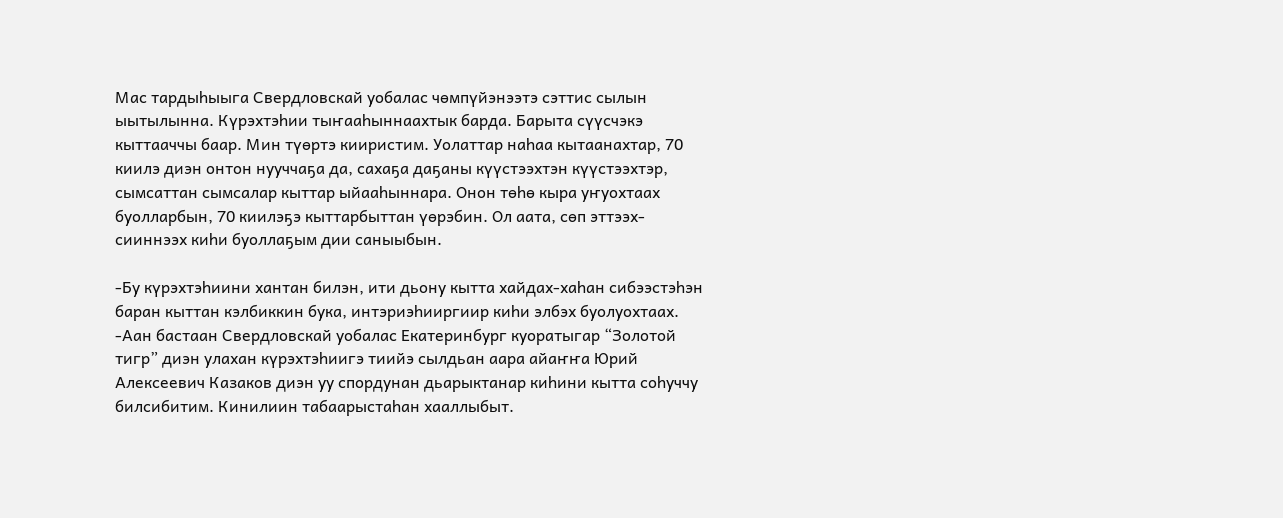Мас тардыһыыга Свердловскай уобалас чөмпүйэнээтэ сэттис сылын ыытылынна. Күрэхтэһии тыҥааһыннаахтык барда. Барыта сүүсчэкэ кыттааччы баар. Мин түөртэ кииристим. Уолаттар наһаа кытаанахтар, 70 киилэ диэн онтон нууччаҕа да, сахаҕа даҕаны күүстээхтэн күүстээхтэр, сымсаттан сымсалар кыттар ыйааһыннара. Онон төһө кыра уҥуохтаах буолларбын, 70 киилэҕэ кыттарбыттан үөрэбин. Ол аата, сөп эттээх-сииннээх киһи буоллаҕым дии саныыбын.

-Бу күрэхтэһиини хантан билэн, ити дьону кытта хайдах-хаһан сибээстэһэн баран кыттан кэлбиккин бука, интэриэһииргиир киһи элбэх буолуохтаах.
-Аан бастаан Свердловскай уобалас Екатеринбург куоратыгар “Золотой тигр” диэн улахан күрэхтэһиигэ тиийэ сылдьан аара айаҥҥа Юрий Алексеевич Казаков диэн уу спордунан дьарыктанар киһини кытта соһуччу билсибитим. Кинилиин табаарыстаһан хааллыбыт.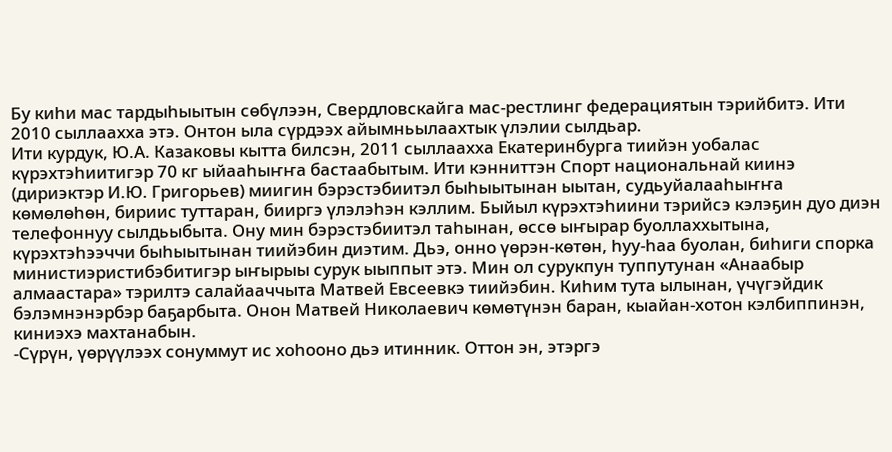Бу киһи мас тардыһыытын сөбүлээн, Свердловскайга мас-рестлинг федерациятын тэрийбитэ. Ити 2010 сыллаахха этэ. Онтон ыла сүрдээх айымньылаахтык үлэлии сылдьар.
Ити курдук, Ю.А. Казаковы кытта билсэн, 2011 сыллаахха Екатеринбурга тиийэн уобалас күрэхтэһиитигэр 70 кг ыйааһыҥҥа бастаабытым. Ити кэнниттэн Спорт национальнай киинэ (дириэктэр И.Ю. Григорьев) миигин бэрэстэбиитэл быһыытынан ыытан, судьуйалааһыҥҥа көмөлөһөн, бириис туттаран, бииргэ үлэлэһэн кэллим. Быйыл күрэхтэһиини тэрийсэ кэлэҕин дуо диэн телефоннуу сылдьыбыта. Ону мин бэрэстэбиитэл таһынан, өссө ыҥырар буоллаххытына, күрэхтэһээччи быһыытынан тиийэбин диэтим. Дьэ, онно үөрэн-көтөн, һуу-һаа буолан, биһиги спорка министиэристибэбитигэр ыҥырыы сурук ыыппыт этэ. Мин ол сурукпун туппутунан «Анаабыр алмаастара» тэрилтэ салайааччыта Матвей Евсеевкэ тиийэбин. Киһим тута ылынан, үчүгэйдик бэлэмнэнэрбэр баҕарбыта. Онон Матвей Николаевич көмөтүнэн баран, кыайан-хотон кэлбиппинэн, киниэхэ махтанабын.
-Сүрүн, үөрүүлээх сонуммут ис хоһооно дьэ итинник. Оттон эн, этэргэ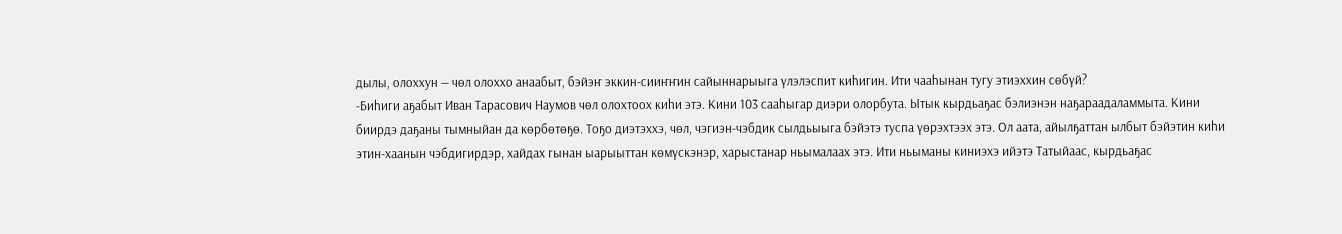дылы, олоххун — чөл олоххо анаабыт, бэйэҥ эккин-сииҥҥин сайыннарыыга үлэлэспит киһигин. Ити чааһынан тугу этиэххин сөбүй?
-Биһиги аҕабыт Иван Тарасович Наумов чөл олохтоох киһи этэ. Кини 103 сааһыгар диэри олорбута. Ытык кырдьаҕас бэлиэнэн наҕараадаламмыта. Кини биирдэ даҕаны тымныйан да көрбөтөҕө. Тоҕо диэтэххэ, чөл, чэгиэн-чэбдик сылдьыыга бэйэтэ туспа үөрэхтээх этэ. Ол аата, айылҕаттан ылбыт бэйэтин киһи этин-хаанын чэбдигирдэр, хайдах гынан ыарыыттан көмүскэнэр, харыстанар ньымалаах этэ. Ити ньыманы киниэхэ ийэтэ Татыйаас, кырдьаҕас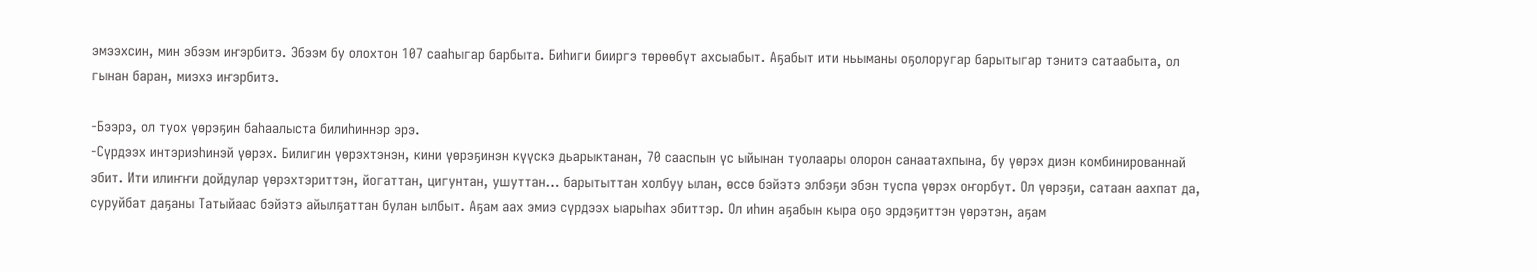эмээхсин, мин эбээм иҥэрбитэ. Эбээм бу олохтон 107 сааһыгар барбыта. Биһиги бииргэ төрөөбүт ахсыабыт. Аҕабыт ити ньыманы оҕолоругар барытыгар тэнитэ сатаабыта, ол гынан баран, миэхэ иҥэрбитэ.

-Бээрэ, ол туох үөрэҕин баһаалыста билиһиннэр эрэ.
-Сүрдээх интэриэһинэй үөрэх. Билигин үөрэхтэнэн, кини үөрэҕинэн күүскэ дьарыктанан, 70 сааспын үс ыйынан туолаары олорон санаатахпына, бу үөрэх диэн комбинированнай эбит. Ити илиҥҥи дойдулар үөрэхтэриттэн, йогаттан, цигунтан, ушуттан… барытыттан холбуу ылан, өссө бэйэтэ элбэҕи эбэн туспа үөрэх оҥорбут. Ол үөрэҕи, сатаан аахпат да, суруйбат даҕаны Татыйаас бэйэтэ айылҕаттан булан ылбыт. Аҕам аах эмиэ сүрдээх ыарыһах эбиттэр. Ол иһин аҕабын кыра оҕо эрдэҕиттэн үөрэтэн, аҕам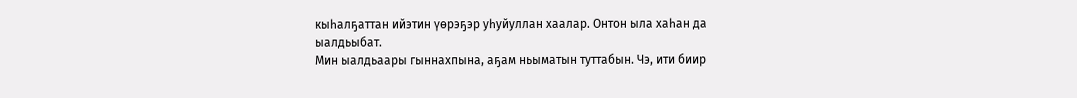кыһалҕаттан ийэтин үөрэҕэр уһуйуллан хаалар. Онтон ыла хаһан да ыалдьыбат.
Мин ыалдьаары гыннахпына, аҕам ньыматын туттабын. Чэ, ити биир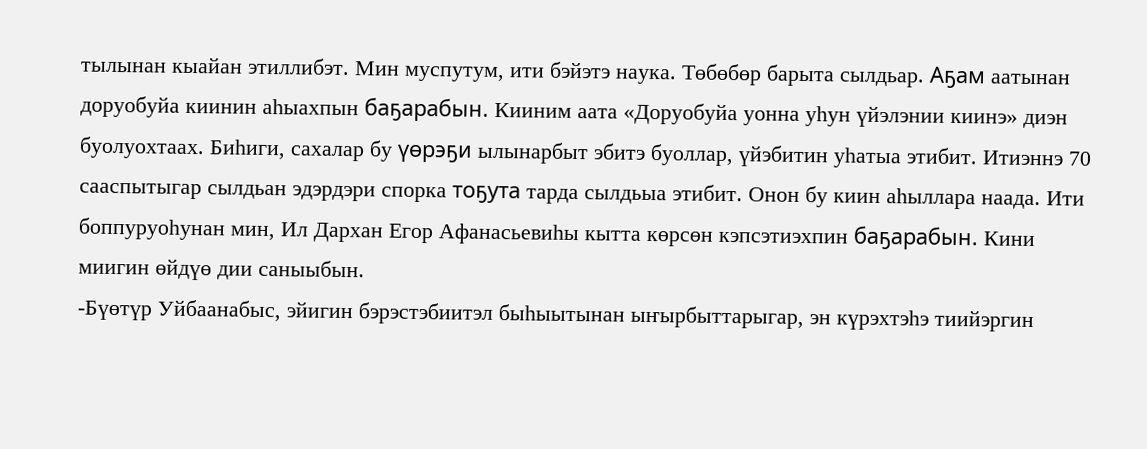тылынан кыайан этиллибэт. Мин муспутум, ити бэйэтэ наука. Төбөбөр барыта сылдьар. Аҕам аатынан доруобуйа киинин аһыахпын баҕарабын. Кииним аата «Доруобуйа уонна уһун үйэлэнии киинэ» диэн буолуохтаах. Биһиги, сахалар бу үөрэҕи ылынарбыт эбитэ буоллар, үйэбитин уһатыа этибит. Итиэннэ 70 сааспытыгар сылдьан эдэрдэри спорка тоҕута тарда сылдьыа этибит. Онон бу киин аһыллара наада. Ити боппуруоһунан мин, Ил Дархан Егор Афанасьевиһы кытта көрсөн кэпсэтиэхпин баҕарабын. Кини миигин өйдүө дии саныыбын.
-Бүөтүр Уйбаанабыс, эйигин бэрэстэбиитэл быһыытынан ыҥырбыттарыгар, эн күрэхтэһэ тиийэргин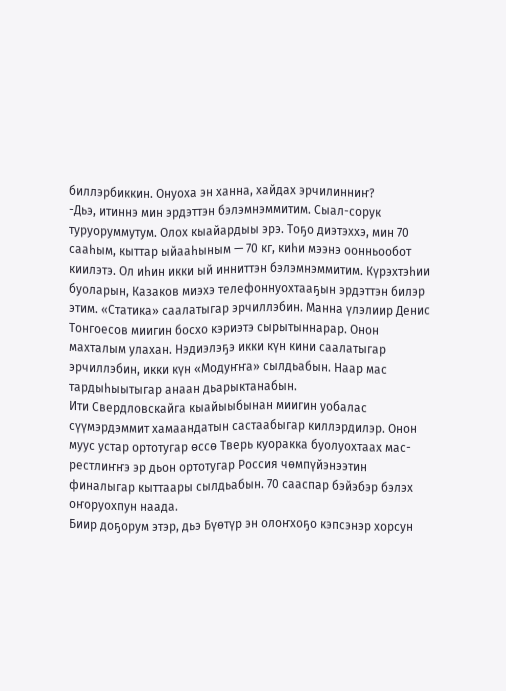биллэрбиккин. Онуоха эн ханна, хайдах эрчилинниҥ?
-Дьэ, итиннэ мин эрдэттэн бэлэмнэммитим. Сыал-сорук туруоруммутум. Олох кыайардыы эрэ. Тоҕо диэтэххэ, мин 70 сааһым, кыттар ыйааһыным — 70 кг, киһи мээнэ оонньообот киилэтэ. Ол иһин икки ый инниттэн бэлэмнэммитим. Күрэхтэһии буоларын, Казаков миэхэ телефоннуохтааҕын эрдэттэн билэр этим. «Статика» саалатыгар эрчиллэбин. Манна үлэлиир Денис Тонгоесов миигин босхо кэриэтэ сырытыннарар. Онон махталым улахан. Нэдиэлэҕэ икки күн кини саалатыгар эрчиллэбин, икки күн «Модуҥҥа» сылдьабын. Наар мас тардыһыытыгар анаан дьарыктанабын.
Ити Свердловскайга кыайыыбынан миигин уобалас сүүмэрдэммит хамаандатын састаабыгар киллэрдилэр. Онон муус устар ортотугар өссө Тверь куоракка буолуохтаах мас-рестлиҥҥэ эр дьон ортотугар Россия чөмпүйэнээтин финалыгар кыттаары сылдьабын. 70 сааспар бэйэбэр бэлэх оҥоруохпун наада.
Биир доҕорум этэр, дьэ Бүөтүр эн олоҥхоҕо кэпсэнэр хорсун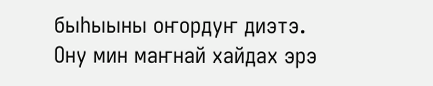быһыыны оҥордуҥ диэтэ. Ону мин маҥнай хайдах эрэ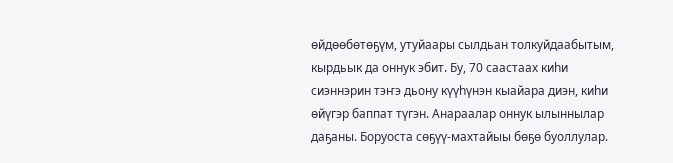өйдөөбөтөҕүм, утуйаары сылдьан толкуйдаабытым, кырдьык да оннук эбит. Бу, 70 саастаах киһи сиэннэрин тэҥэ дьону күүһүнэн кыайара диэн, киһи өйүгэр баппат түгэн. Анараалар оннук ылыннылар даҕаны. Боруоста сөҕүү-махтайыы бөҕө буоллулар.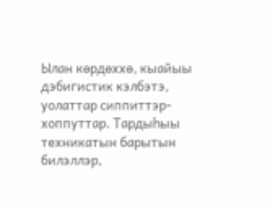Ылан көрдөххө, кыайыы дэбигистик кэлбэтэ, уолаттар сиппиттэр-хоппуттар. Тардыһыы техникатын барытын билэллэр,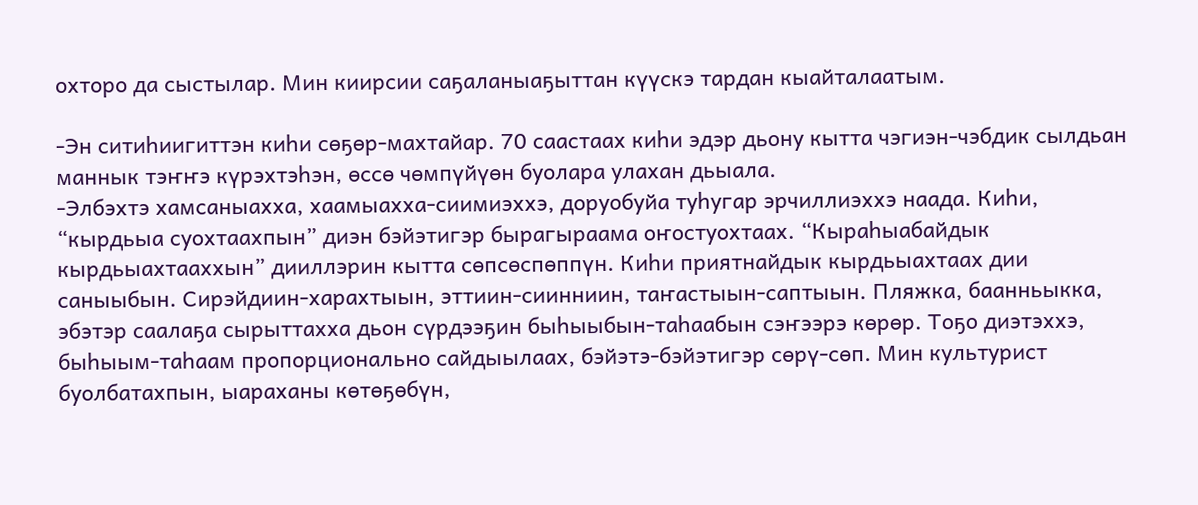охторо да сыстылар. Мин киирсии саҕаланыаҕыттан күүскэ тардан кыайталаатым.

-Эн ситиһиигиттэн киһи сөҕөр-махтайар. 70 саастаах киһи эдэр дьону кытта чэгиэн-чэбдик сылдьан маннык тэҥҥэ күрэхтэһэн, өссө чөмпүйүөн буолара улахан дьыала.
-Элбэхтэ хамсаныахха, хаамыахха-сиимиэххэ, доруобуйа туһугар эрчиллиэххэ наада. Киһи, “кырдьыа суохтаахпын” диэн бэйэтигэр бырагыраама оҥостуохтаах. “Кыраһыабайдык кырдьыахтааххын” дииллэрин кытта сөпсөспөппүн. Киһи приятнайдык кырдьыахтаах дии саныыбын. Сирэйдиин-харахтыын, эттиин-сиинниин, таҥастыын-саптыын. Пляжка, баанньыкка, эбэтэр саалаҕа сырыттахха дьон сүрдээҕин быһыыбын-таһаабын сэҥээрэ көрөр. Тоҕо диэтэххэ, быһыым-таһаам пропорционально сайдыылаах, бэйэтэ-бэйэтигэр сөрү-сөп. Мин культурист буолбатахпын, ыараханы көтөҕөбүн,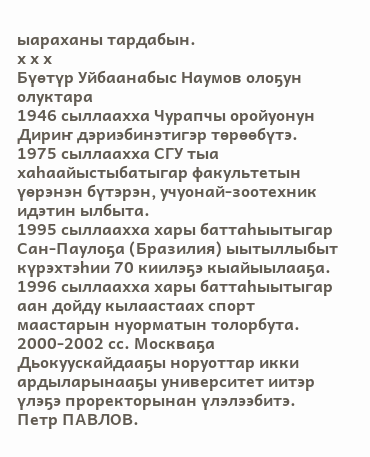ыараханы тардабын.
х х х
Бүөтүр Уйбаанабыс Наумов олоҕун олуктара
1946 сыллаахха Чурапчы оройуонун Дириҥ дэриэбинэтигэр төрөөбүтэ.
1975 сыллаахха СГУ тыа хаһаайыстыбатыгар факультетын үөрэнэн бүтэрэн, учуонай-зоотехник идэтин ылбыта.
1995 сыллаахха хары баттаһыытыгар Сан-Паулоҕа (Бразилия) ыытыллыбыт күрэхтэһии 70 киилэҕэ кыайыылааҕа.
1996 сыллаахха хары баттаһыытыгар аан дойду кылаастаах спорт маастарын нуорматын толорбута.
2000-2002 сс. Москваҕа Дьокуускайдааҕы норуоттар икки ардыларынааҕы университет иитэр үлэҕэ проректорынан үлэлээбитэ.
Петр ПАВЛОВ.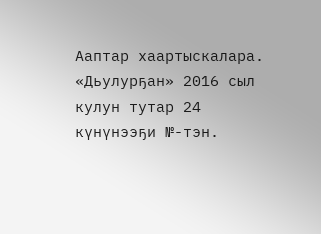Ааптар хаартыскалара.
«Дьулурҕан» 2016 сыл кулун тутар 24 күнүнээҕи №-тэн.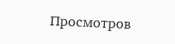Просмотров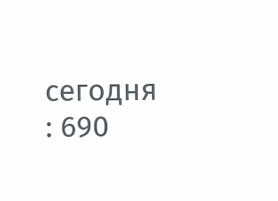сегодня : 690